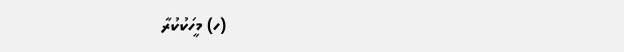(ހ) މީހަކުކުރާ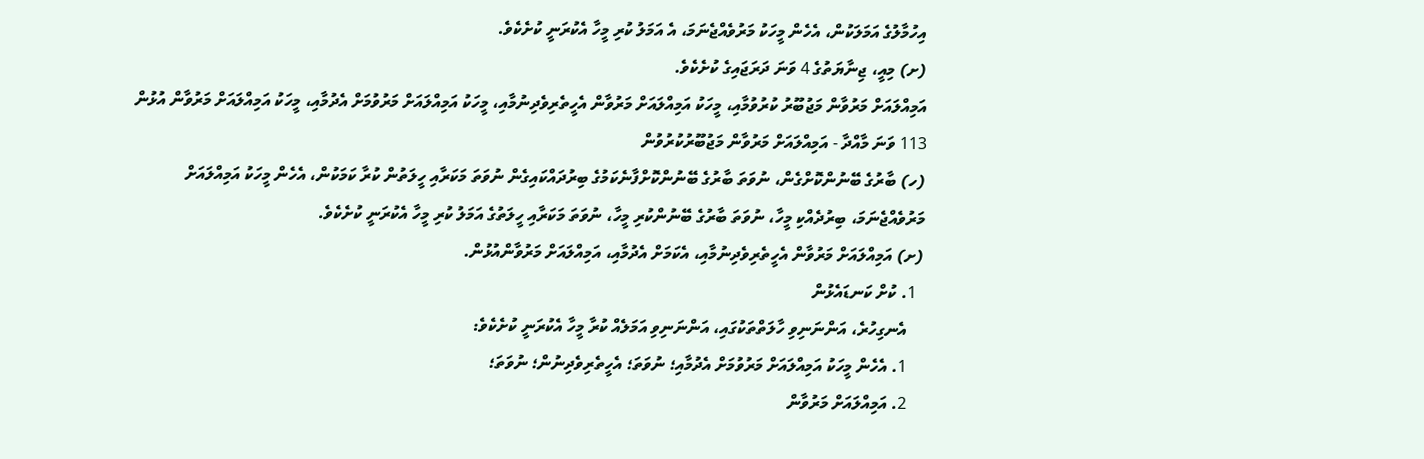އިހުމާލުގެ އަމަލަކުން، އެހެން މީހަކު މަރުވެއްޖެނަމަ، އެ އަމަލު ކުރި މީހާ އެކުރަނީ ކުށެކެވެ.
(ށ) މިއީ، ޖިނާޔަތުގެ 4 ވަނަ ދަރަޖައިގެ ކުށެކެވެ.
އަމިއްލައަށް މަރުވާން މަޖުބޫރު ކުރުވުމާއި، މީހަކު އަމިއްލައަށް މަރުވާން އެހީތެރިވެދިނުމާއި، މީހަކު އަމިއްލައަށް މަރުވުމަށް އެދުމާއި، މީހަކު އަމިއްލައަށް މަރުވާން އުޅުން
113 ވަނަ މާއްދާ - އަމިއްލައަށް މަރުވާން މަޖުބޫރުކުރުވުން
(ހ) ބާރުގެ ބޭނުންކޮށްގެން، ނުވަތަ ބާރުގެ ބޭނުންކޮށްފާނެކަމުގެ ބިރުދައްކައިގެން ނުވަތަ މަކަރާއި ހީލަތުން ކުރާ ކަމަކުން، އެހެން މީހަކު އަމިއްލައަށް މަރުވެއްޖެނަމަ، ބިރުދެއްކި މީހާ، ނުވަތަ ބާރުގެ ބޭނުންކުރި މީހާ، ނުވަތަ މަކަރާއި ހީލަތުގެ އަމަލު ކުރި މީހާ އެކުރަނީ ކުށެކެވެ.
(ށ) އަމިއްލައަށް މަރުވާން އެހީތެރިވެދިނުމާއި، އެކަމަށް އެދުމާއި، އަމިއްލައަށް މަރުވާންއުޅުން.
  1. ކުށް ކަނޑައެޅުން
    އެނގިހުރެ، އަންނަނިވި ހާލަތްތަކުގައި، އަންނަނިވި އަމަލެއް ކުރާ މީހާ އެކުރަނީ ކުށެކެވެ:
    1. އެހެން މީހަކު އަމިއްލައަށް މަރުވުމަށް އެދުމާއި؛ ނުވަތަ؛ އެހީތެރިވެދިނުން؛ ނުވަތަ؛
    2. އަމިއްލައަށް މަރުވާން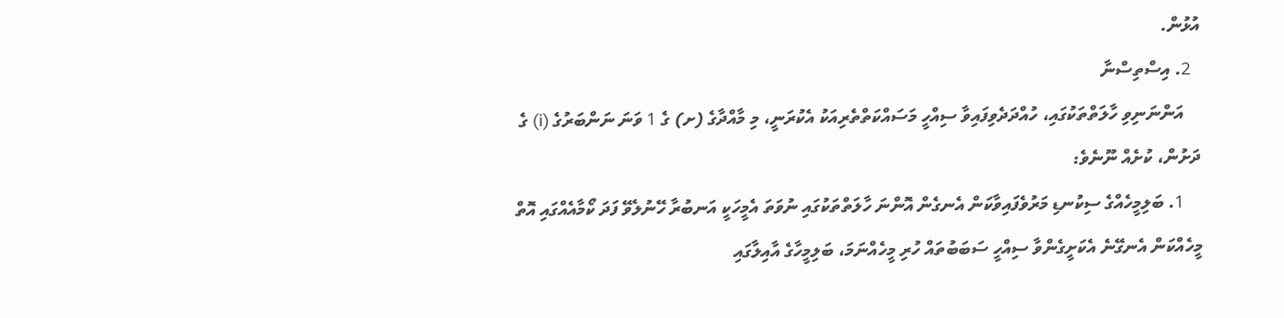އުޅުން.
  2. އިސްތިސްނާ
    އަންނަނިވި ހާލަތްތަކުގައި، ހުއްދަދެވިފައިވާ ސިއްހީ މަސައްކަތްތެރިއަކު އެކުރަނީ، މި މާއްދާގެ (ށ) ގެ 1 ވަނަ ނަންބަރުގެ (i) ގެ ދަށުން، ކުށެއް ނޫނެވެ:
    1. ބަލިމީހެއްގެ ސިކުނޑި މަރުވެފައިވާކަން އެނގެން އޮންނަ ހާލަތްތަކުގައި ނުވަތަ އެމީހަކީ އަނބުރާ ހޭނުލެވޭ ފަދަ ކޯމާއެއްގައި އޮތް މީހެއްކަން އެނގޭނެ އެކަށީގެންވާ ސިއްހީ ސަބަބުތައް ހުރި މީހެއްނަމަ، ބަލިމީހާގެ އާއިލާގައި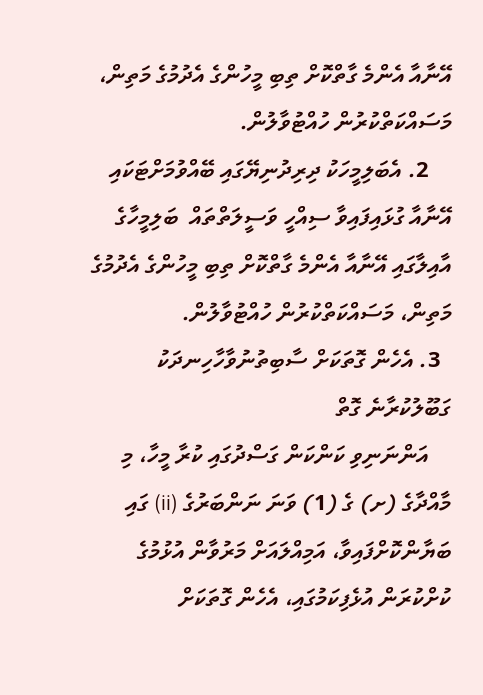އޭނާއާ އެންމެ ގާތްކޮށް ތިބި މީހުންގެ އެދުމުގެ މަތިން، މަސައްކަތްކުރުން ހުއްޓުވާލުން.
    2. އެބަލިމީހަކު ދިރިދުނިޔޭގައި ބޭއްވުމަށްޓަކައި އޭނާއާ ގުޅައިފައިވާ ސިއްހީ ވަސީލަތްތައް  ބަލިމީހާގެ އާއިލާގައި އޭނާއާ އެންމެ ގާތްކޮށް ތިބި މީހުންގެ އެދުމުގެ މަތިން، މަސައްކަތްކުރުން ހުއްޓުވާލުން.
  3. އެހެން ގޮތަކަށް ސާބިތުނުވާހާހިނދަކު ގަބޫލުކުރާނެ ގޮތް
    އަންނަނިވި ކަންކަން ގަސްދުގައި ކުރާ މީހާ، މި މާއްދާގެ (ށ) ގެ (1) ވަނަ ނަންބަރުގެ (ii) ގައި ބަޔާންކޮށްފައިވާ، އަމިއްލައަށް މަރުވާން އުޅުމުގެ ކުށްކުރަން އުޅެފިކަމުގައި، އެހެން ގޮތަކަށް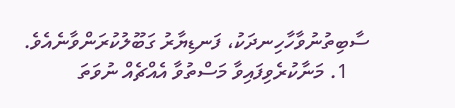ސާބިތުނުވާހާހިނދަކު، ފަނޑިޔާރު ގަބޫލުކުރަންވާނެއެވެ.
    1. މަނާކުރެވިފައިވާ މަސްތުވާ އެއްޗެއް ނުވަތަ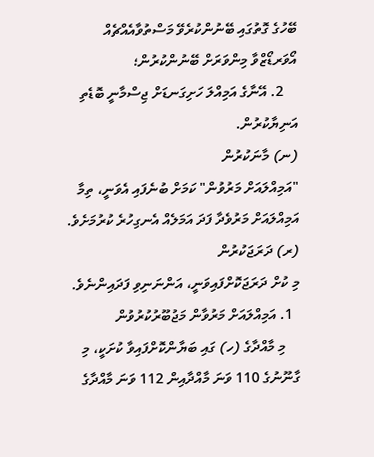ބޭހުގެ ގޮތުގައި ބޭނުންކުރެވޭ މަސްތުވާއެއްޗެއް އޯވަރޑޯޒްވާ މިންވަރަށް ބޭނުންކުރުން؛
    2. އޭނާގެ އަމިއްލަ ހަށިގަނޑަށް ޖިސްމާނީ ބޮޑެތި އަނިޔާކުރުން.
(ނ) މާނަކުރުން
"އަމިއްލައަށް މަރުވުން" ކަމަށް ބުނެފައި އެވަނީ، ތިމާ އަމިއްލައަށް މަރުވެދާ ފަދަ އަމަލެއް އެނގިހުރެ ކުރުމަށެވެ.
(ރ) ދަރަޖަކުރުން
މި ކުށް ދަރަޖަކޮށްފައިވަނީ، އަންނަނިވި ފަދައިންނެވެ.
  1. އަމިއްލައަށް މަރުވާން މަޖުބޫރުކުރުވުން
    މި މާއްދާގެ (ހ) ގައި ބަޔާންކޮށްފައިވާ ކުށަކީ، މި ގާނޫނުގެ 110 ވަނަ މާއްދާއިން 112 ވަނަ މާއްދާގެ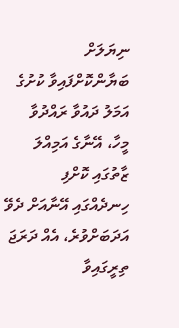ނިޔަލަށް ބަޔާންކޮށްފައިވާ ކުށުގެ އަމަލު ދައުވާ ރައްދުވާ މީހާ، އޭނާގެ އަމިއްލަ ޒާތުގައި ކޮށްފި ހިނދެއްގައި އޭނާއަށް ދެވޭ އަދަބަށްވުރެ، އެއް ދަރަޖަ ތިރީގައިވާ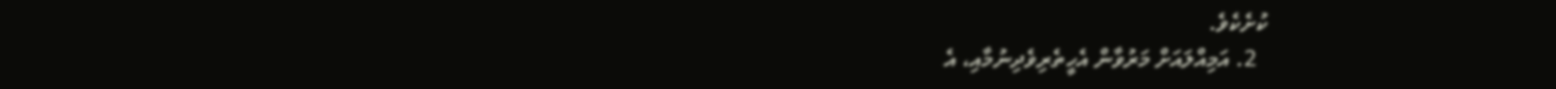ކުށެކެވެ.
  2. އަމިއްލައަށް މަރުވާން އެހީތެރިވެދިނުމާއި، އެ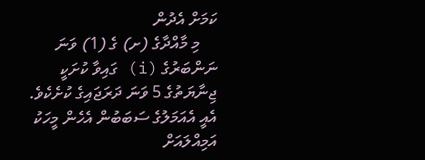ކަމަށް އެދުން
    މި މާއްދާގެ (ށ) ގެ (1) ވަނަ ނަންބަރުގެ (i) ގައިވާ ކުށަކީ ޖިނާޔަތުގެ 5 ވަނަ ދަރަޖައިގެ ކުށެކެވެ. އެއީ އެއަމަލުގެ ސަބަބުން އެހެން މީހަކު އަމިއްލައަށް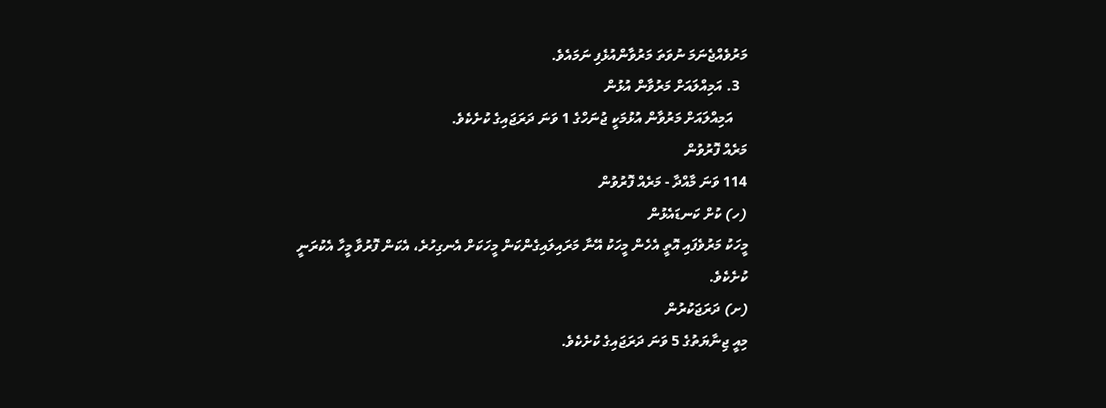މަރުވެއްޖެނަމަ ނުވަތަ މަރުވާންއުޅެފި ނަމައެވެ.
  3. އަމިއްލައަށް މަރުވާން އުޅުން
    އަމިއްލައަށް މަރުވާން އުޅުމަކީ ޖުނަހްގެ 1 ވަނަ ދަރަޖައިގެ ކުށެކެވެ.
މަރެއް ފޮރުވުން
114 ވަނަ މާއްދާ - މަރެއް ފޮރުވުން
(ހ) ކުށް ކަނޑައެޅުން
މީހަކު މަރުވެފައި އޮތީ އެހެން މީހަކު އޭނާ މަރައިލައިގެންކަން މީހަކަށް އެނގިހުރެ، އެކަން ފޮރުވާ މީހާ އެކުރަނީ ކުށެކެވެ.
(ށ) ދަރަޖަކުރުން
މިއީ ޖިނާޔަތުގެ 5 ވަނަ ދަރަޖައިގެ ކުށެކެވެ.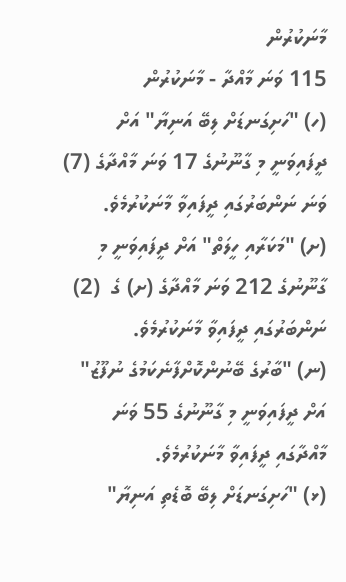މާނަކުރުން
115 ވަނަ މާއްދާ - މާނަކުރުން
(ހ) "ހަށިގަނޑަށް ލިބޭ އަނިޔާ" އަށް ދީފައިވަނީ މި ގާނޫނުގެ 17 ވަނަ މާއްދާގެ (7) ވަނަ ނަންބަރުގައި ދީފައިވާ މާނަކުރުމެވެ.
(ށ) "މަކަރާއި ހީލަތް" އަށް ދީފައިވަނީ މި ގާނޫނުގެ 212 ވަނަ މާއްދާގެ (ށ) ގެ  (2) ނަންބަރުގައި ދީފައިވާ މާނަކުރުމެވެ.
(ނ) "ބާރުގެ ބޭނުންކޮށްފާނެކަމުގެ ނުފޫޒު" އަށް ދީފައިވަނީ މި ގާނޫނުގެ 55 ވަނަ މާއްދާގައި ދީފައިވާ މާނަކުރުމެވެ.
(ޅ) "ހަށިގަނޑަށް ލިބޭ ބޮޑެތި އަނިޔާ"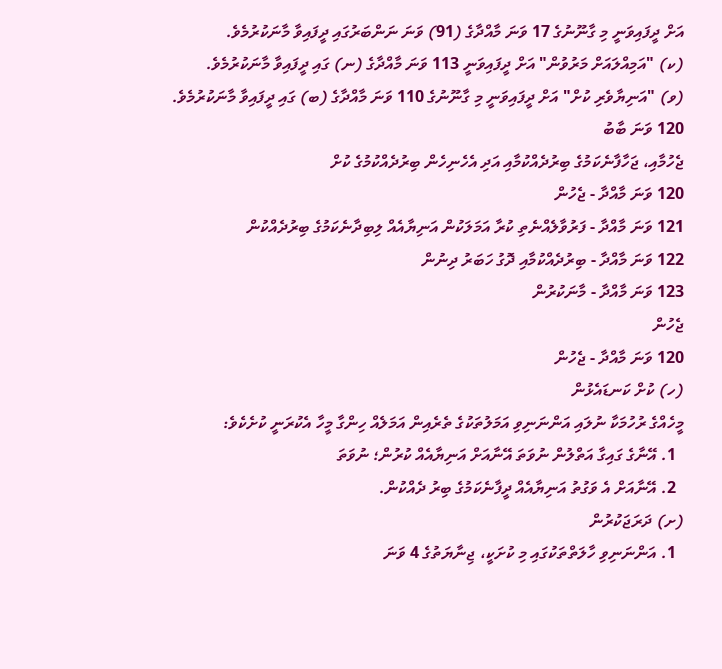އަށް ދީފައިވަނީ މި ގާނޫނުގެ 17 ވަނަ މާއްދާގެ (91) ވަނަ ނަންބަރުގައި ދީފައިވާ މާނަކުރުމެވެ.
(ކ) "އަމިއްލައަށް މަރުވުން" އަށް ދީފައިވަނީ 113 ވަނަ މާއްދާގެ (ނ) ގައި ދީފައިވާ މާނަކުރުމެވެ.
(ވ) "އަނިޔާވެރި ކުށް" އަށް ދީފައިވަނީ މި ގާނޫނުގެ 110 ވަނަ މާއްދާގެ (ބ) ގައި ދީފައިވާ މާނަކުރުމެވެ.
120 ވަނަ ބާބު
ޖެހުމާއި، ޖަހާފާނެކަމުގެ ބިރުދެއްކުމާއި އަދި އެހެނިހެން ބިރުދެއްކުމުގެ ކުށް
120 ވަނަ މާއްދާ - ޖެހުން
121 ވަނަ މާއްދާ - ފަރުވާލެއްނެތި ކުރާ އަމަލަކުން އަނިޔާއެއް ލިބިދާނެކަމުގެ ބިރުދެއްކުން
122 ވަނަ މާއްދާ - ބިރުދެއްކުމާއި ދޮގު ހަބަރު ދިނުން
123 ވަނަ މާއްދާ - މާނަކުރުން
ޖެހުން
120 ވަނަ މާއްދާ - ޖެހުން
(ހ) ކުށް ކަނޑައެޅުން
މީހެއްގެ ރުހުމަކާ ނުލައި އަންނަނިވި އަމަލުތަކުގެ ތެރެއިން އަމަލެއް ހިންގާ މީހާ އެކުރަނީ ކުށެކެވެ:
  1. އޭނާގެ ގައިގާ އަތްލުން ނުވަތަ އޭނާއަށް އަނިޔާއެއް ކުރުން؛ ނުވަތަ
  2. އޭނާއަށް އެ ވަގުތު އަނިޔާއެއް ދީފާނެކަމުގެ ބިރު ދެއްކުން.
(ށ) ދަރަޖަކުރުން
  1. އަންނަނިވި ހާލަތްތަކުގައި މި ކުށަކީ، ޖިނާޔަތުގެ 4 ވަނަ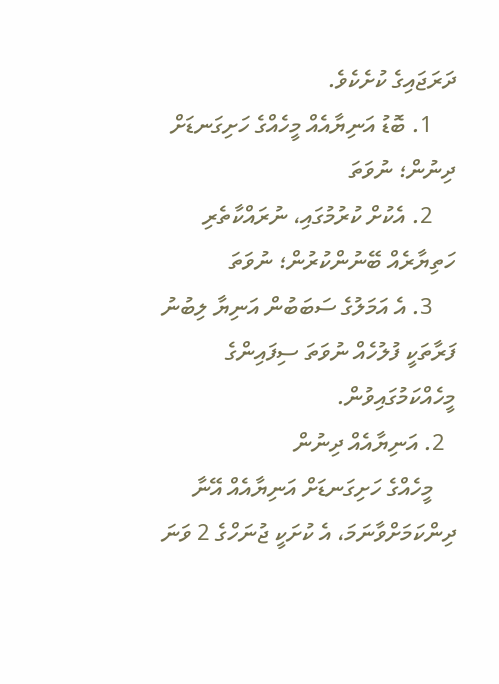ދަރަޖައިގެ ކުށެކެވެ.
    1. ބޮޑު އަނިޔާއެއް މީހެއްގެ ހަށިގަނޑަށް ދިނުން؛ ނުވަތަ
    2. އެކުށް ކުރުމުގައި، ނުރައްކާތެރި ހަތިޔާރެއް ބޭނުންކުރުން؛ ނުވަތަ
    3. އެ އަމަލުގެ ސަބަބުން އަނިޔާ ލިބުނު ފަރާތަކީ ފުލުހެއް ނުވަތަ ސިފައިންގެ މީހެއްކަމުގައިވުން.
  2. އަނިޔާއެއް ދިނުން
    މީހެއްގެ ހަށިގަނޑަށް އަނިޔާއެއް އޭނާ ދިންކަމަށްވާނަމަ، އެ ކުށަކީ ޖުނަހްގެ 2 ވަނަ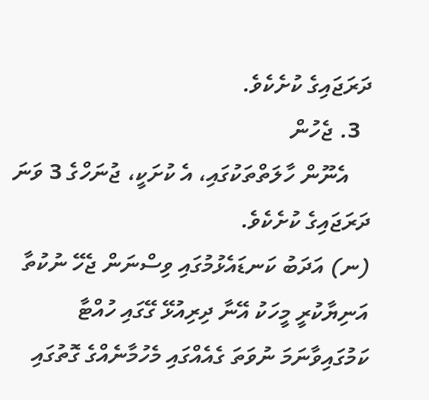ދަރަޖައިގެ ކުށެކެވެ.
  3. ޖެހުން
    އެނޫން ހާލަތްތަކުގައި، އެ ކުށަކީ، ޖުނަހްގެ 3 ވަނަ ދަރަޖައިގެ ކުށެކެވެ.
(ނ) އަދަބު ކަނޑައެޅުމުގައި ވިސްނަން ޖެހޭ ނުކުތާ
އަނިޔާކުރީ މީހަކު އޭނާ ދިރިއުޅޭ ގޭގައި ހުއްޓާ ކަމުގައިވާނަމަ ނުވަތަ ގެއެއްގައި މެހުމާނެއްގެ ގޮތުގައި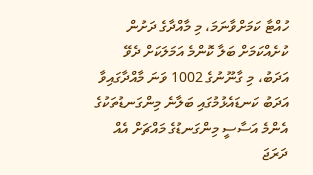ހުއްޓާ ކަމަށްވާނަމަ، މި މާއްދާގެ ދަށުން ކުށެއްކަމަށް ބަލާ ކޮންމެ އަމަލަކަށް ދެވޭ އަދަބު، މި ގާނޫނުގެ 1002 ވަނަ މާއްދާގައިވާ އަދަބު ކަނޑައެޅުމުގައި ބަލާނެ މިންގަނޑުތަކުގެ އެންމެ އަސާސީ މިންގަނޑުގެ މައްޗަށް އެއް ދަރަޖަ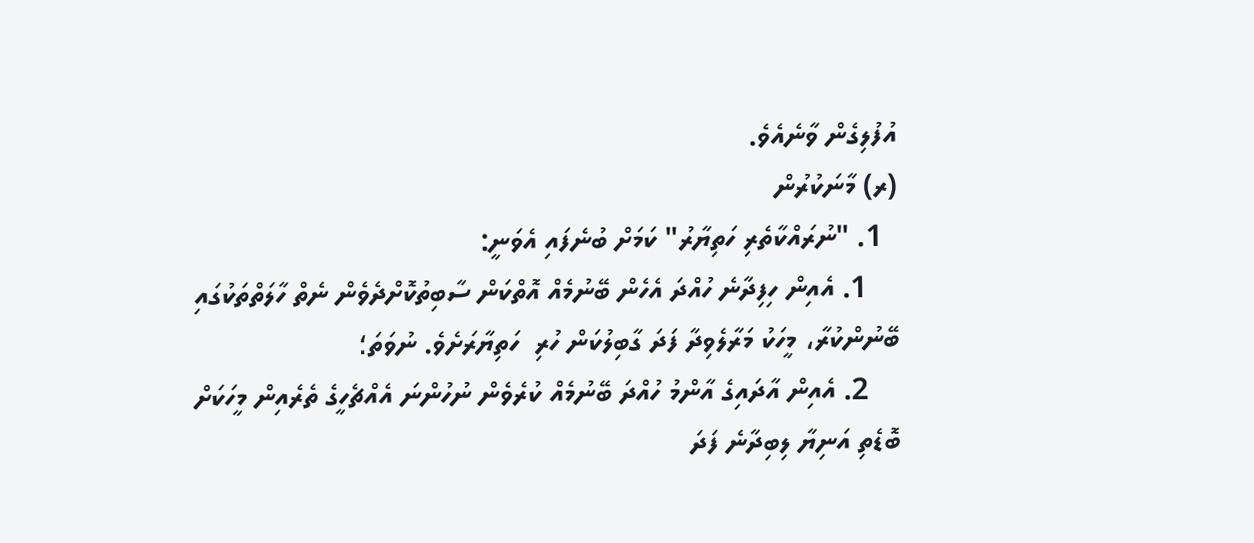އުފުލިގެން ވާނެއެވެ.
(ރ) މާނަކުރުން
  1. "ނުރައްކާތެރި ހަތިޔާރު" ކަމަށް ބުނެފައި އެވަނީ:
    1. އެއިން ހިފިދާނެ ހުއްދަ އެހެން ބޭނުމެއް އޮތްކަން ސާބިތުކޮށްދެވެން ނެތް ހާލަތްތަކުގައި ބޭނުންކުރާ، މީހަކު މަރާލެވިދާ ފަދަ ގާބިލުކަން ހުރި  ހަތިޔާރަށެވެ. ނުވަތަ؛
    2. އެއިން އާދައިގެ އާންމު ހުއްދަ ބޭނުމެއް ކުރެވެން ނުހުންނަ އެއްޗެހީގެ ތެރެއިން މީހަކަށް ބޮޑެތި އަނިޔާ ލިބިދާނެ ފަދަ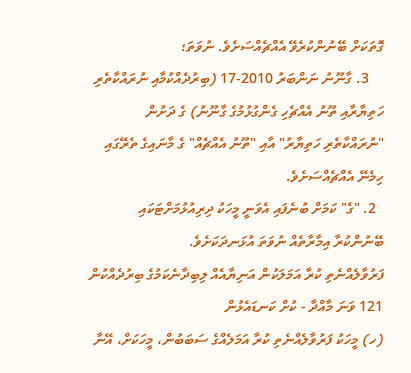ގޮތަކަށް ބޭނުންކުރެވޭ އެއްޗެއްސަށެވެ. ނުވަތަ؛
    3. ގާނޫނު ނަންބަރު 2010-17 (ބިރުދެއްކުމާއި ނުރައްކާތެރި ހަތިޔާރާއި ތޫނު އެއްޗެހި ގެންގުޅުމުގެ ގާނޫނު) ގެ ދަށުން "ނުރައްކާތެރި ހަތިޔާރު" އާއި "ތޫނު އެއްޗެއް" ގެ މާނައިގެ ތެރޭގައި ހިމެނޭ އެއްޗެއްސަށެވެ.
  2. "ގެ" ކަމަށް ބުނެފައި އެވަނީ މީހަކު ދިރިއުޅުމަށްޓަކައި ބޭނުންކުރާ އިމާރާތެއް ނުވަތަ އުޅަނދަކަށެވެ.
ފަރުވާލެއްނެތި ކުރާ އަމަލަކުން އަނިޔާއެއް ލިބިދާނެކަމުގެ ބިރުދެއްކުން
121 ވަނަ މާއްދާ - ކުށް ކަނޑައެޅުން
(ހ) މީހަކު ފަރުވާލެއްނެތި ކުރާ އަމަލެއްގެ ސަބަބުން، މީހަކަށް، އޭނާ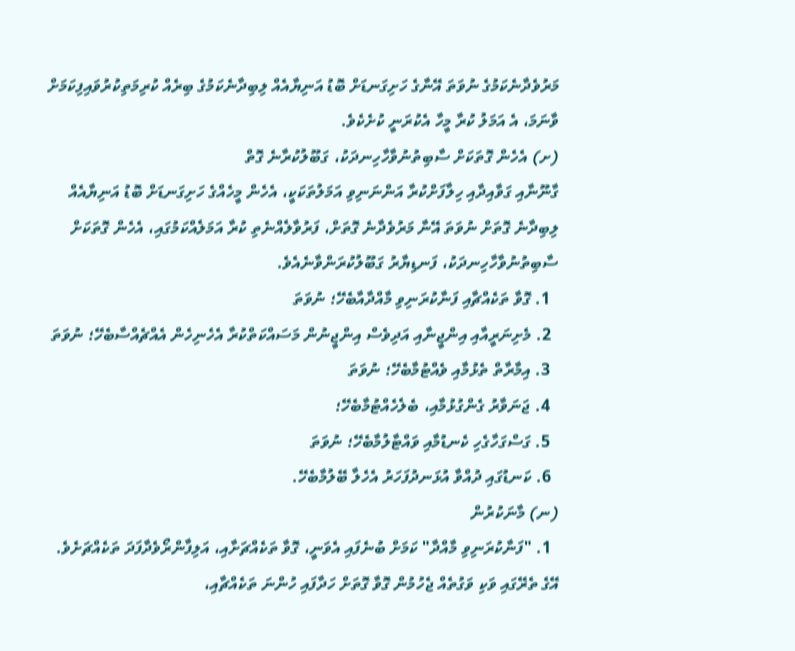މަރުވެދާނެކަމުގެ ނުވަތަ އޭނާގެ ހަށިގަނޑަށް ބޮޑު އަނިޔާއެއް ލިބިދާނެކަމުގެ ބިރެއް ކުރިމަތިކުރުވައިފިކަމަށް ވާނަމަ، އެ އަމަލު ކުރާ މީހާ އެކުރަނީ ކުށެކެވެ.
(ށ) އެހެން ގޮތަކަށް ސާބިތުނުވާހާހިނދަކު، ގަބޫލުކުރާނެ ގޮތް
ގާނޫނާއި ގަވާއިދާއި ހިލާފަށްކުރާ އަންނަނިވި އަމަލުތަކަކީ، އެހެން މީހެއްގެ ހަށިގަނޑަށް ބޮޑު އަނިޔާއެއް ލިބިދާނެ ގޮތަށް ނުވަތަ އޭނާ މަރުވެދާނެ ގޮތަށް، ފަރުވާލެއްނެތި ކުރާ އަމަލެއްކަމުގައި، އެހެން ގޮތަކަށް ސާބިތުނުވާހާހިނދަކު، ފަނޑިޔާރު ގަބޫލުކުރަންވާނެއެވެ.
  1. ގޮވާ ތަކެއްޗާއި ފަނާކުރަނިވި މާއްދާއާބެހޭ؛ ނުވަތަ
  2. މެށިނަރީއާއި އިންޖީނާއި އަދިވެސް އިންޖީނުން މަސައްކަތްކުރާ އެހެނިހެން އެއްޗެއްސާބެހޭ؛ ނުވަތަ
  3. އިމާރާތް ތެޅުމާއި ވެއްޓުމާބެހޭ؛ ނުވަތަ
  4. ޖަނަވާރު ގެންގުޅުމާއި، ބެލެހެއްޓުމާބެހޭ؛
  5. ގަސްގަހާގެހި ކެނޑުމާއި ވައްޓާލުމާބެހޭ؛ ނުވަތަ
  6. ކަނޑުގައި ދުއްވާ އުޅަނދުފަހަރު އެހެލާ ބޭލުމާބެހޭ.
(ނ) މާނަކުރުން
  1. "ފަނާކުރަނިވި މާއްދާ" ކަމަށް ބުނެފައި އެވަނީ، ގޮވާ ތަކެއްޗަށާއި، އަލިފާންރޯވެދާފަދަ ތަކެއްޗަށެވެ. އޭގެ ތެރޭގައި ވަކި ވަގުތެއް ޖެހުމުން ގޮވާ ގޮތަށް ހަދާފައި ހުންނަ ތަކެއްޗާއި،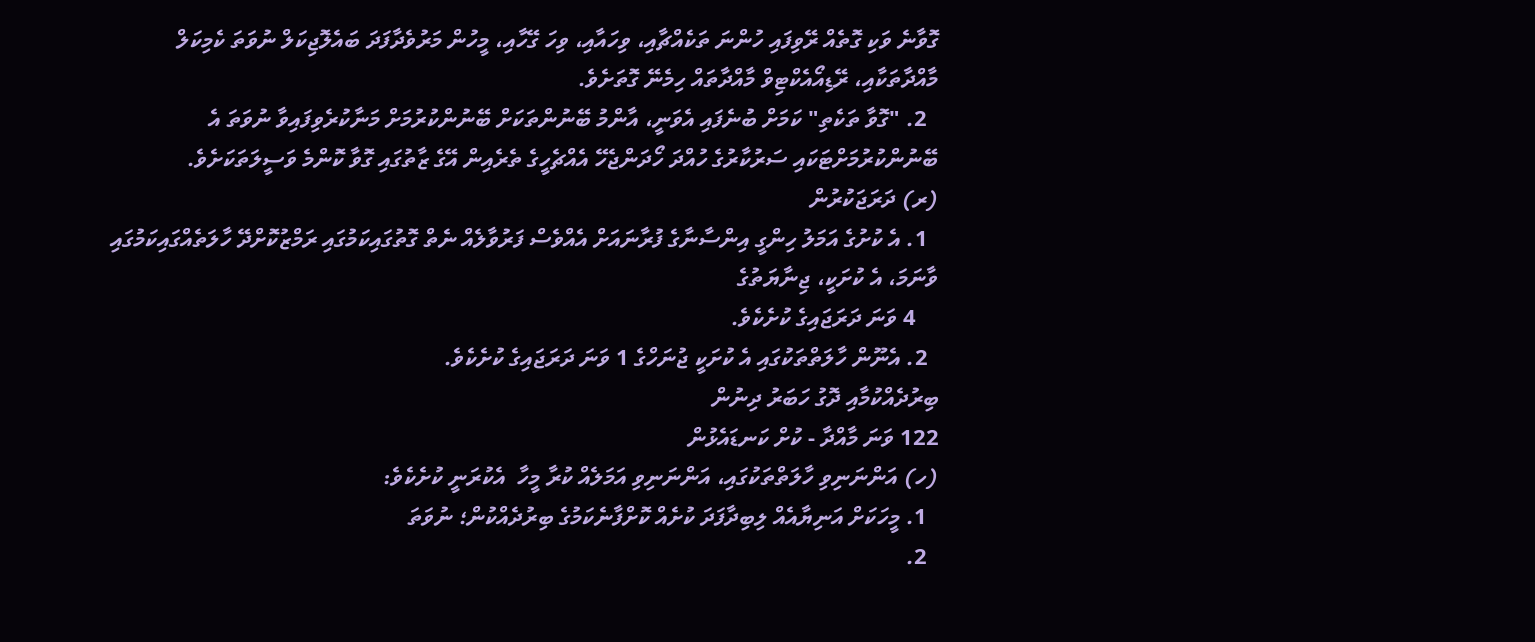ގޮވާނެ ވަކި ގޮތެއް ރޭވިފައި ހުންނަ ތަކެއްޗާއި، ވިހައާއި، ވިހަ ގޭހާއި، މީހުން މަރުވެދާފަދަ ބައެލޮޖިކަލް ނުވަތަ ކެމިކަލް މާއްދާތަކާއި، ރޭޑިއޯއެކްޓިވް މާއްދާތައް ހިމެނޭ ގޮތަށެވެ.
  2. "ގޮވާ ތަކެތި" ކަމަށް ބުނެފައި އެވަނީ، އާންމު ބޭނުންތަކަށް ބޭނުންކުރުމަށް މަނާކުރެވިފައިވާ ނުވަތަ އެ ބޭނުންކުރުމަށްޓަކައި ސަރުކާރުގެ ހުއްދަ ހޯދަންޖެހޭ އެއްޗެހީގެ ތެރެއިން އޭގެ ޒާތުގައި ގޮވާ ކޮންމެ ވަސީލަތަކަށެވެ.
(ރ) ދަރަޖަކުރުން
  1. އެ ކުށުގެ އަމަލު ހިންގީ އިންސާނާގެ ފުރާނައަށް އެއްވެސް ފަރުވާލެއް ނެތް ގޮތުގައިކަމުގައި ރަމްޒުކޮށްދޭ ހާލަތެއްގައިކަމުގައި ވާނަމަ، އެ ކުށަކީ، ޖިނާޔަތުގެ
    4 ވަނަ ދަރަޖައިގެ ކުށެކެވެ.
  2. އެނޫން ހާލަތްތަކުގައި އެ ކުށަކީ ޖުނަހްގެ 1 ވަނަ ދަރަޖައިގެ ކުށެކެވެ.
ބިރުދެއްކުމާއި ދޮގު ހަބަރު ދިނުން
122 ވަނަ މާއްދާ - ކުށް ކަނޑައެޅުން
(ހ) އަންނަނިވި ހާލަތްތަކުގައި، އަންނަނިވި އަމަލެއް ކުރާ މީހާ  އެކުރަނީ ކުށެކެވެ:
  1. މީހަކަށް އަނިޔާއެއް ލިބިދާފަދަ ކުށެއް ކޮށްފާނެކަމުގެ ބިރުދެއްކުން؛ ނުވަތަ
  2.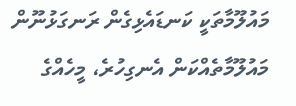މައުލޫމާތަކީ ކަނޑައެޅިގެން ރަނގަޅުނޫން މައުލޫމާތެއްކަން އެނގިހުރެ، މީހެއްގެ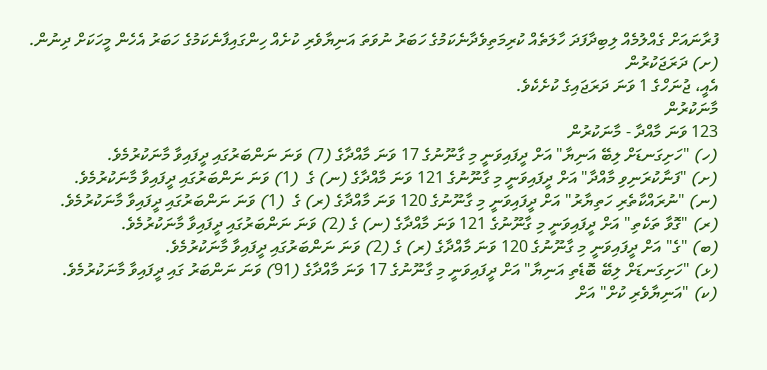ފުރާނައަށް ގެއްލުމެއް ލިބިދާފަދަ ހާލަތެއް ކުރިމަތިވެދާނެކަމުގެ ހަބަރު ނުވަތަ އަނިޔާވެރި ކުށެއް ހިންގައިފާނެކަމުގެ ހަބަރު އެހެން މީހަކަށް ދިނުން.
(ށ) ދަރަޖަކުރުން
އެއީ، ޖުނަހްގެ 1 ވަނަ ދަރަޖައިގެ ކުށެކެވެ.
މާނަކުރުން
123 ވަނަ މާއްދާ - މާނަކުރުން
(ހ) "ހަށިގަނޑަށް ލިބޭ އަނިޔާ" އަށް ދީފައިވަނީ މި ގާނޫނުގެ 17 ވަނަ މާއްދާގެ (7) ވަނަ ނަންބަރުގައި ދީފައިވާ މާނަކުރުމެވެ.
(ށ) "ފަނާކުރަނިވި މާއްދާ" އަށް ދީފައިވަނީ މި ގާނޫނުގެ 121 ވަނަ މާއްދާގެ (ނ) ގެ  (1) ވަނަ ނަންބަރުގައި ދީފައިވާ މާނަކުރުމެވެ.
(ނ) "ނުރައްކާތެރި ހަތިޔާރު" އަށް ދީފައިވަނީ މި ގާނޫނުގެ 120 ވަނަ މާއްދާގެ (ރ) ގެ  (1) ވަނަ ނަންބަރުގައި ދީފައިވާ މާނަކުރުމެވެ.
(ރ) "ގޮވާ ތަކެތި" އަށް ދީފައިވަނީ މި ގާނޫނުގެ 121 ވަނަ މާއްދާގެ (ނ) ގެ (2) ވަނަ ނަންބަރުގައި ދީފައިވާ މާނަކުރުމެވެ.
(ބ) "ގެ" އަށް ދީފައިވަނީ މި ގާނޫނުގެ 120 ވަނަ މާއްދާގެ (ރ) ގެ (2) ވަނަ ނަންބަރުގައި ދީފައިވާ މާނަކުރުމެވެ.
(ޅ) "ހަށިގަނޑަށް ލިބޭ ބޮޑެތި އަނިޔާ" އަށް ދީފައިވަނީ މި ގާނޫނުގެ 17 ވަނަ މާއްދާގެ (91) ވަނަ ނަންބަރު ގައި ދީފައިވާ މާނަކުރުމެވެ.
(ކ) "އަނިޔާވެރި ކުށް" އަށް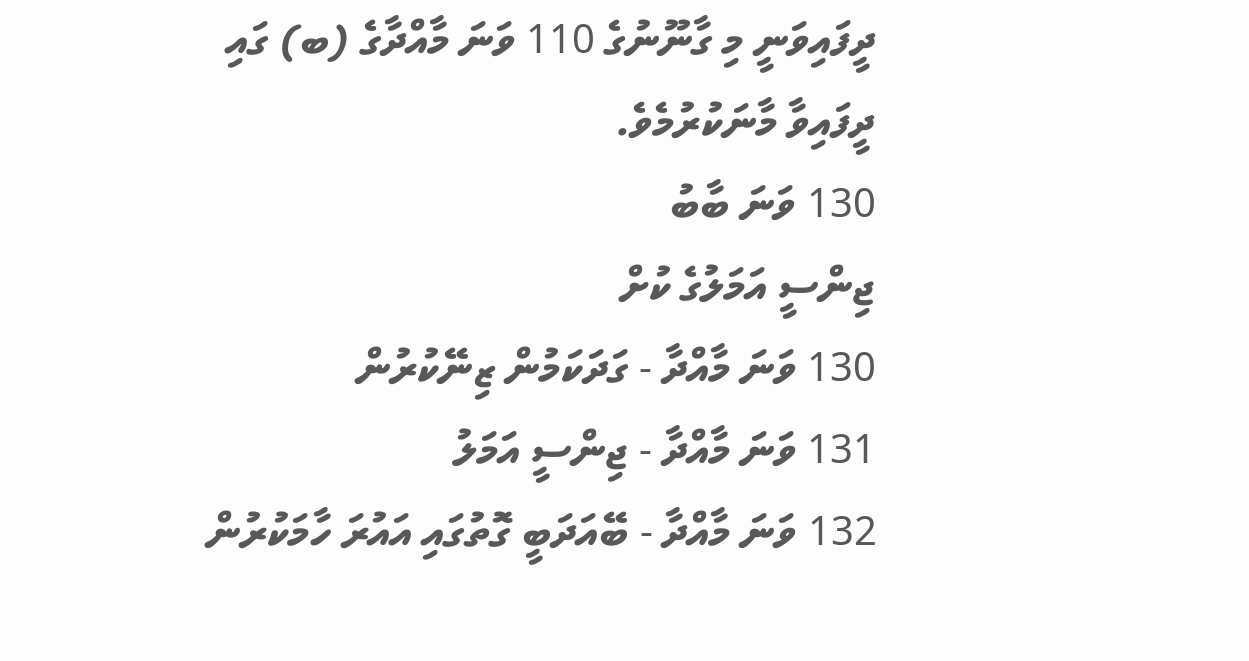ދީފައިވަނީ މި ގާނޫނުގެ 110 ވަނަ މާއްދާގެ (ބ) ގައި ދީފައިވާ މާނަކުރުމެވެ.
130 ވަނަ ބާބު
ޖިންސީ އަމަލުގެ ކުށް
130 ވަނަ މާއްދާ - ގަދަކަމުން ޒިނޭކުރުން
131 ވަނަ މާއްދާ - ޖިންސީ އަމަލު
132 ވަނަ މާއްދާ - ބޭއަދަބީ ގޮތުގައި އައުރަ ހާމަކުރުން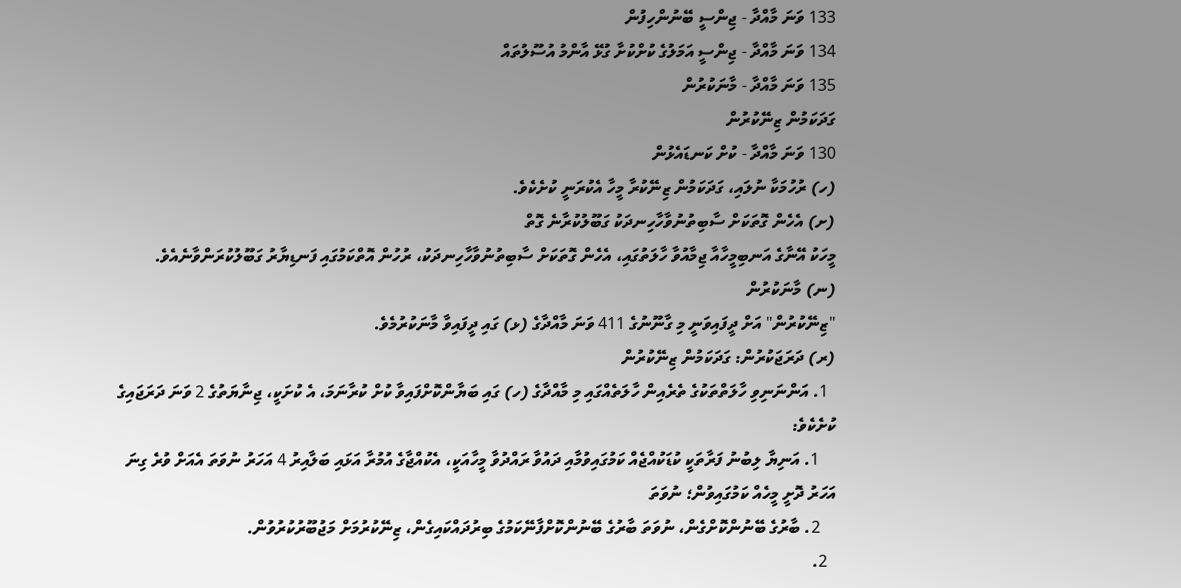133 ވަނަ މާއްދާ - ޖިންސީ ބޭނުންހިފުން
134 ވަނަ މާއްދާ - ޖިންސީ އަމަލުގެ ކުށްކުށާ ގުޅޭ އާންމު އުސޫލުތައް
135 ވަނަ މާއްދާ - މާނަކުރުން
ގަދަކަމުން ޒިނޭކުރުން
130 ވަނަ މާއްދާ - ކުށް ކަނޑައެޅުން
(ހ) ރުހުމަކާ ނުލައި، ގަދަކަމުން ޒިނޭކުރާ މީހާ އެކުރަނީ ކުށެކެވެ.
(ށ) އެހެން ގޮތަކަށް ސާބިތުނުވާހާހިނދަކު ގަބޫލުކުރާނެ ގޮތް
މީހަކު އޭނާގެ އަނބިމީހާއާ ޖިމާއުވާ ހާލަތުގައި، އެހެން ގޮތަކަށް ސާބިތުނުވާހާހިނދަކު، ރުހުން އޮތްކަމުގައި ފަނޑިޔާރު ގަބޫލުކުރަންވާނެއެވެ.
(ނ) މާނަކުރުން
"ޒިނޭކުރުން" އަށް ދީފައިވަނީ މި ގާނޫނުގެ 411 ވަނަ މާއްދާގެ (ޅ) ގައި ދީފައިވާ މާނަކުރުމެވެ.
(ރ) ދަރަޖަކުރުން: ގަދަކަމުން ޒިނޭކުރުން
  1. އަންނަނިވި ހާލަތްތަކުގެ ތެރެއިން ހާލަތެއްގައި މި މާއްދާގެ (ހ) ގައި ބަޔާންކޮށްފައިވާ ކުށް ކުރާނަމަ، އެ ކުށަކީ، ޖިނާޔަތުގެ 2 ވަނަ ދަރަޖައިގެ ކުށެކެވެ:
    1. އަނިޔާ ލިބުނު ފަރާތަކީ ކުޑަކުއްޖެއް ކަމުގައިވުމާއި ދައުވާ ރައްދުވާ މީހާއަކީ، އެކުއްޖާގެ އުމުރާ އަޅައި ބަލާއިރު 4 އަހަރު ނުވަތަ އެއަށް ވުރެ ގިނަ އަހަރު ދޮށީ މީހެއް ކަމުގައިވުން؛ ނުވަތަ
    2. ބާރުގެ ބޭނުންކޮށްގެން، ނުވަތަ ބާރުގެ ބޭނުންކޮށްފާނޭކަމުގެ ބިރުދައްކައިގެން، ޒިނޭކުރުމަށް މަޖުބޫރުކުރުވުން.
  2.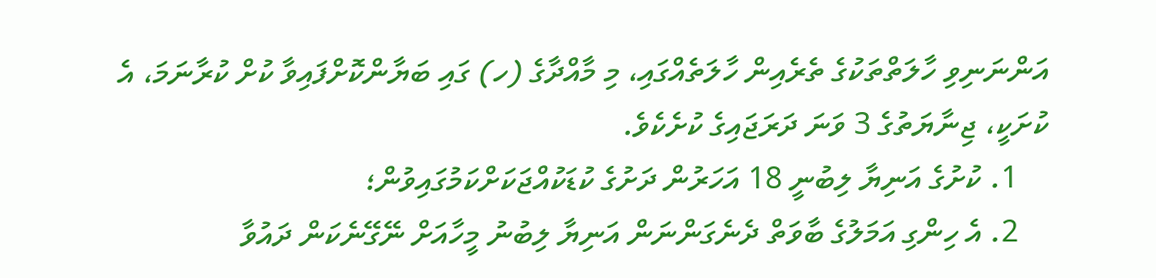އަންނަނިވި ހާލަތްތަކުގެ ތެރެއިން ހާލަތެއްގައި، މި މާއްދާގެ (ހ) ގައި ބަޔާންކޮށްފައިވާ ކުށް ކުރާނަމަ، އެ ކުށަކީ، ޖިނާޔަތުގެ 3 ވަނަ ދަރަޖައިގެ ކުށެކެވެ.
    1. ކުށުގެ އަނިޔާ ލިބުނީ 18 އަހަރުން ދަށުގެ ކުޑަކުއްޖަކަށްކަމުގައިވުން؛
    2. އެ ހިންގި އަމަލުގެ ބާވަތް ދެނެގަންނަން އަނިޔާ ލިބުނު މީހާއަށް ނޭގޭނެކަން ދައުވާ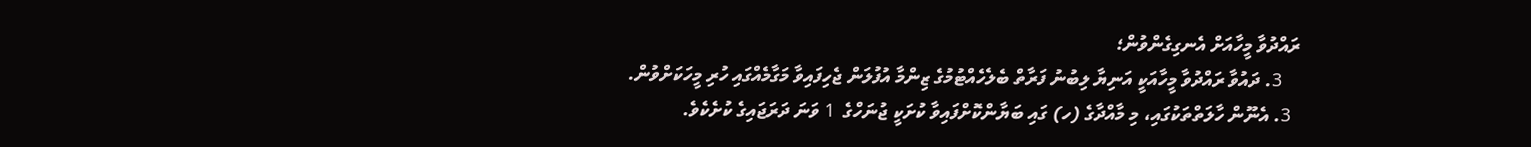ރައްދުވާ މީހާއަށް އެނގިގެންވުން؛
    3. ދައުވާ ރައްދުވާ މީހާއަކީ އަނިޔާ ލިބުނު ފަރާތް ބެލެހެއްޓުމުގެ ޒިންމާ އުފުލަން ޖެހިފައިވާ މަގާމެއްގައި ހުރި މީހަކަށްވުން.
  3. އެނޫން ހާލަތްތަކުގައި، މި މާއްދާގެ (ހ) ގައި ބަޔާންކޮށްފައިވާ ކުށަކީ ޖުނަހްގެ  1 ވަނަ ދަރަޖައިގެ ކުށެކެވެ.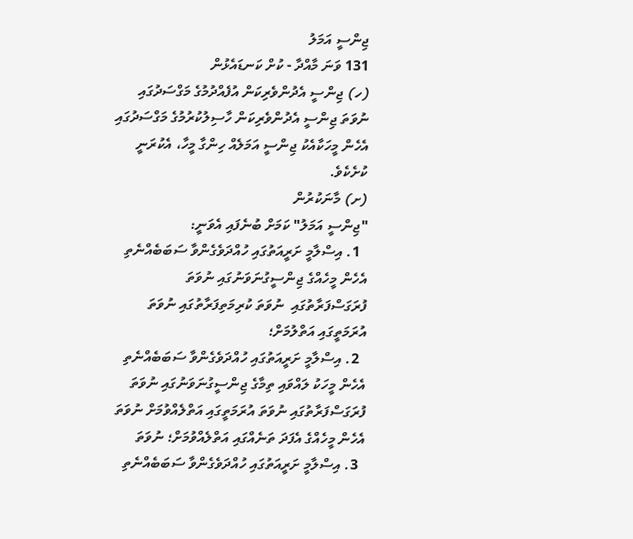ޖިންސީ އަމަލު
131 ވަނަ މާއްދާ - ކުށް ކަނޑައެޅުން
(ހ) ޖިންސީ އެދުންވެރިކަން އުފެއްދުމުގެ މަގްސަދުގައި ނުވަތަ ޖިންސީ އެދުންވެރިކަން ހާސިލުކުރުމުގެ މަގްސަދުގައި އެހެން މީހަކާއެކު ޖިންސީ އަމަލެއް ހިންގާ މީހާ، އެކުރަނީ ކުށެކެވެ.
(ށ) މާނަކުރުން
"ޖިންސީ އަމަލު" ކަމަށް ބުނެފައި އެވަނީ:
  1. އިސްލާމީ ށަރީއަތުގައި ހުއްދަވެގެންވާ ސަބަބެއްނެތި އެހެން މީހެއްގެ ޖިންސީގުނަވަނުގައި ނުވަތަ ފުރަގަސްފަރާތުގައި  ނުވަތަ ކުރިމަތިފަރާތުގައި ނުވަތަ އުރަމަތީގައި އަތްލުމަށް؛
  2. އިސްލާމީ ށަރީއަތުގައި ހުއްދަވެގެންވާ ސަބަބެއްނެތި އެހެން މީހަކު ލައްވައި ތިމާގެ ޖިންސީގުނަވަނުގައި ނުވަތަ ފުރަގަސްފަރާތުގައި ނުވަތަ އުރަމަތީގައި އަތްލެއްވުމަށް ނުވަތަ އެހެން މީހެއްގެ އެފަދަ ތަނެއްގައި އަތްލެއްވުމަށް؛ ނުވަތަ
  3. އިސްލާމީ ށަރީއަތުގައި ހުއްދަވެގެންވާ ސަބަބެއްނެތި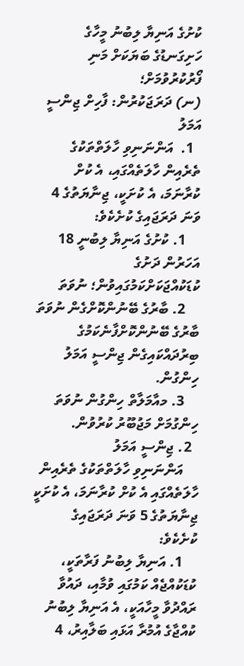ކުށުގެ އަނިޔާ ލިބުނު މީހާގެ ހަށިގަނޑުގެ ބަޔަކަށް މަނި ފޯރުކުރުވުމަށް؛
(ނ) ދަރަޖަކުރުން: ފާހިށް ޖިންސީ އަމަލު
  1.  އަންނަނިވި ހާލަތްތަކުގެ ތެރެއިން ހާލަތެއްގައި، އެ ކުށް ކުރާނަމަ، އެ ކުށަކީ، ޖިނާޔަތުގެ 4 ވަނަ ދަރަޖައިގެ ކުށެކެވެ:
    1. ކުށުގެ އަނިޔާ ލިބުނީ 18 އަހަރުން ދަށުގެ ކުޑަކުއްޖަކަށްކަމުގައިވުން؛ ނުވަތަ
    2. ބާރުގެ ބޭނުންކޮށްގެން ނުވަތަ ބާރުގެ ބޭނުންކޮށްފާނެކަމުގެ ބިރުދައްކައިގެން ޖިންސީ އަމަލު ހިންގުން.
    3. މއާމަލާތް ހިންގުން ނުވަތަ  ހިންގުމަށް މަޖުބޫރު ކުރުވުން.
  2. ޖިންސީ އަމަލު
    އަންނަނިވި ހާލަތްތަކުގެ ތެރެއިން ހާލަތެއްގައި އެ ކުށް ކުރާނަމަ، އެ ކުށަކީ ޖިނާޔަތުގެ 5 ވަނަ ދަރަޖައިގެ ކުށެކެވެ:
    1. އަނިޔާ ލިބުނު ފަރާތަކީ، ކުޑަކުއްޖެއް ކަމުގައި ވުމާއި، ދައުވާ ރައްދުވާ މީހާއަކީ، އެ އަނިޔާ ލިބުނު ކުއްޖާގެ އުމުރާ އަޅައި ބަލާއިރު، 4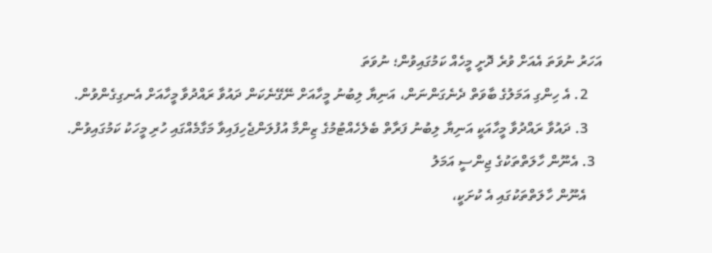އަހަރު ނުވަތަ އެއަށް ވުރެ ދޮށީ މީހެއް ކަމުގައިވުން؛ ނުވަތަ
    2. އެ ހިންގި އަމަލުގެ ބާވަތް ދެނެގަންނަން، އަނިޔާ ލިބުނު މީހާއަށް ނޭގޭނެކަން ދައުވާ ރައްދުވާ މީހާއަށް އެނގިގެންވުން.
    3. ދައުވާ ރައްދުވާ މީހާއަކީ އަނިޔާ ލިބުނު ފަރާތް ބެލެހެއްޓުމުގެ ޒިންމާ އުފުލަންޖެހިފައިވާ މަގާމެއްގައި ހުރި މީހަކު ކަމުގައިވުން.
  3. އެނޫން ހާލަތްތަކުގެ ޖިންސީ އަމަލު
    އެނޫން ހާލަތްތަކުގައި އެ ކުށަކީ،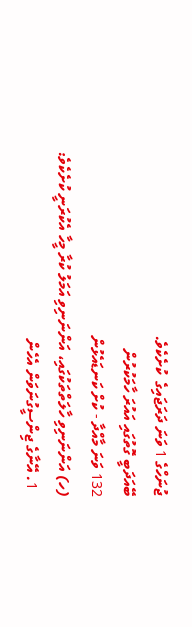ޖުނަހްގެ 1 ވަނަ ދަރަޖައިގެ  ކުށެކެވެ.
ބޭއަދަބީ ގޮތުގައި އައުރަ ހާމަކުރުން
132 ވަނަ މާއްދާ - ކުށް ކަނޑައެޅުން
(ހ) އަންނަނިވި ހާލަތްތަކުގައި، އަންނަނިވި އަމަލު ކުރާ މީހާ އެކުރަނީ ކުށެކެވެ:
  1. އޭނާގެ ޖިންސީގުނަވަން އެހެން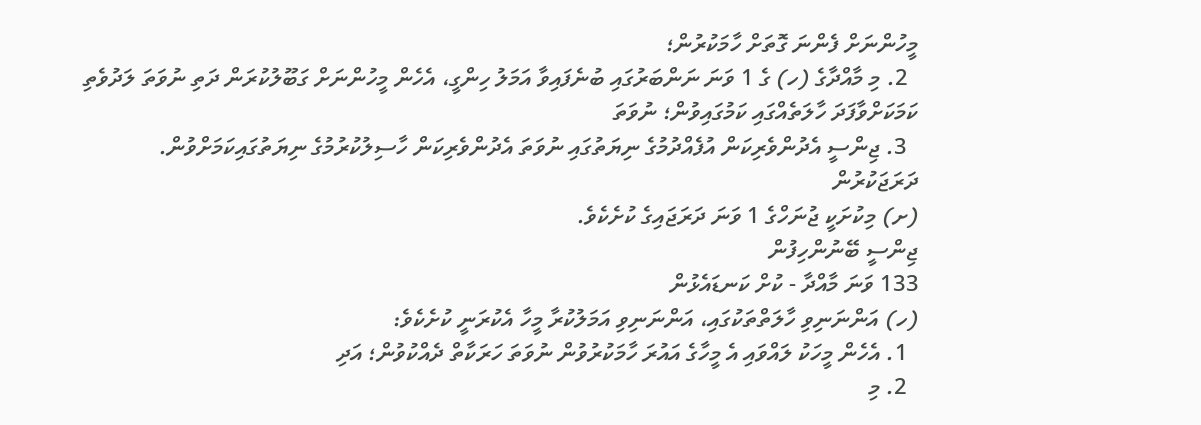މީހުންނަށް ފެންނަ ގޮތަށް ހާމަކުރުން؛
  2. މި މާއްދާގެ (ހ) ގެ 1 ވަނަ ނަންބަރުގައި ބުނެފައިވާ އަމަލު ހިންގީ، އެހެން މީހުންނަށް ގަބޫލުކުރަން ދަތި ނުވަތަ ލަދުވެތި ކަމަކަށްވާފަދަ ހާލަތެއްގައި ކަމުގައިވުން؛ ނުވަތަ
  3. ޖިންސީ އެދުންވެރިކަން އުފެއްދުމުގެ ނިޔަތުގައި ނުވަތަ އެދުންވެރިކަން ހާސިލުކުރުމުގެ ނިޔަތުގައިކަމަށްވުން.
ދަރަޖަކުރުން
(ށ) މިކުށަކީ ޖުނަހްގެ 1 ވަނަ ދަރަޖައިގެ ކުށެކެވެ.
ޖިންސީ ބޭނުންހިފުން
133 ވަނަ މާއްދާ - ކުށް ކަނޑައެޅުން
(ހ) އަންނަނިވި ހާލަތްތަކުގައި، އަންނަނިވި އަމަލުކުރާ މީހާ އެކުރަނީ ކުށެކެވެ:
  1. އެހެން މީހަކު ލައްވައި އެ މީހާގެ އައުރަ ހާމަކުރުވުން ނުވަތަ ހަރަކާތް ދެއްކުވުން؛ އަދި
  2. މި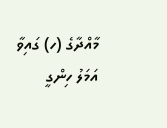މާއްދާގެ (ހ) ގައިވާ އަމަލު ހިންގީ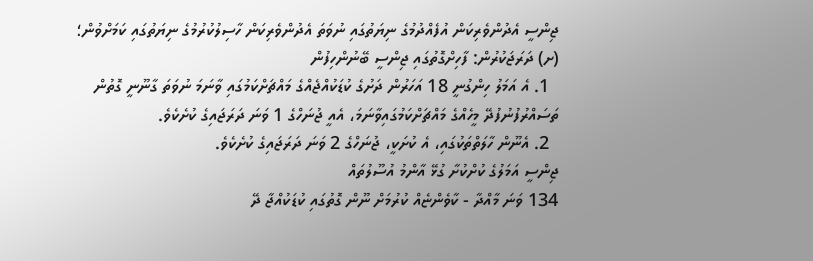ޖިންސީ އެދުންވެރިކަން އުފެއްދުމުގެ ނިޔަތުގައި ނުވަތަ އެދުންވެރިކަން ހާސިލުކުރުމުގެ ނިޔަތުގައި ކަމަށްވުން؛
(ށ) ދަރަޖަކުރުން: ފާހިށްގޮތުގައި ޖިންސީ ބޭނުންހިފުން
  1. އެ އަމަލު ހިންގުނީ 18 އަހަރުން ދަށުގެ ކުޑަކުއްޖެއްގެ މައްޗަށްކަމުގައި ވާނަމަ ނުވަތަ ގާނޫނީ ގޮތުން ތަސައްރުފުނުފުދޭ މީހެއްގެ މައްޗަށްކަމުގައިވާނަމަ، އެއީ ޖުނަހްގެ 1 ވަނަ ދަރަޖައިގެ ކުށެކެވެ.
  2. އެނޫން ހާލަތްތަކުގައި، އެ ކުށަކީ، ޖުނަހްގެ 2 ވަނަ ދަރަޖައިގެ ކުށެކެވެ.
ޖިންސީ އަމަލުގެ ކުށްކުށާ ގުޅޭ އާންމު އުސޫލުތައް
134 ވަނަ މާއްދާ - ކާވެންޏެއް ކުރުމަށް ނޫން ގޮތުގައި ކުޑަކުއްޖާ ދޭ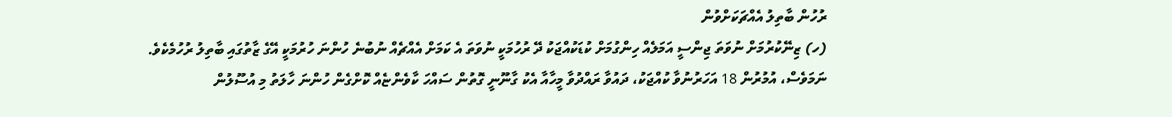ރުހުން ބާތިލު އެއްޗަކަށްވުން
(ހ) ޒިނޭކުރުމަށް ނުވަތަ ޖިންސީ އަމަލެއް ހިންގުމަށް ކުޑަކުއްޖަކު ދޭ ރުހުމަކީ ނުވަތަ އެ ކަމަށް އެއްޗެއް ނުބުނެ ހުންނަ ހުރުމަކީ އޭގެ ޒާތުގައި ބާތިލު ރުހުމެކެވެ. ނަމަވެސް، އުމުރުން 18 އަހަރުނުވާ ކުއްޖަކު، ދައުވާ ރައްދުވާ މީހާއާ އެކު ގާނޫނީ ގޮތުން ސައްހަ ކާވެންޏެއް ކޮށްގެން ހުންނަ ހާލަތު މި އުސޫލުން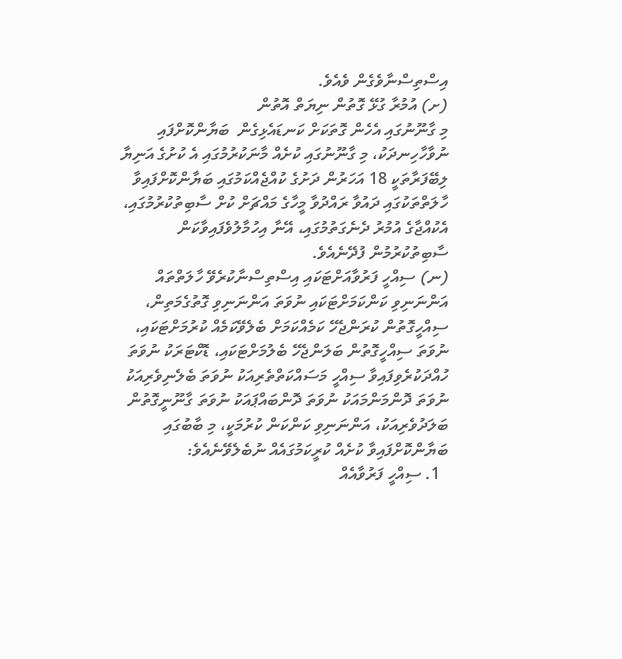އިސްތިސްނާވެގެން ވެއެވެ.
(ށ) އުމުރާ ގުޅޭ ގޮތުން ނިޔަތް އޮތުން
މި ގާނޫނުގައި އެހެން ގޮތަކަށް ކަނޑައެޅިގެން  ބަޔާންކޮށްފައި ނުވާހާހިނދަކު، މި ގާނޫނުގައި ކުށެއް މާނަކުރުމުގައި އެ ކުށުގެ އަނިޔާ ލިބޭފަރާތަކީ 18 އަހަރުން ދަށުގެ ކުއްޖެއްކަމުގައި ބަޔާންކޮށްފައިވާ ހާލަތްތަކުގައި ދައުވާ ރައްދުވާ މީހާގެ މައްޗަށް ކުށް ސާބިތުކުރުމުގައި، އެކުއްޖާގެ އުމުރު ދެނެގަތުމުގައި، އޭނާ އިހުމާލުވެފައިވާކަން ސާބިތުކުރުމުން ފުދޭނެއެވެ.
(ނ) ސިއްހީ ފަރުވާއަށްޓަކައި އިސްތިސްނާކުރެވޭ ހާލަތްތައް
އަންނަނިވި ކަންކަމަށްޓަކައި ނުވަތަ އަންނަނިވި ގޮތުގެމަތިން، ސިއްހީގޮތުން ކުރަންޖެހޭ ކަމެއްކަމަށް ބެލެވޭކަމެއް ކުރުމަށްޓަކައި، ނުވަތަ ސިއްހީގޮތުން ބަލަންޖެހޭ ބެލުމަށްޓަކައި، ޑޮކްޓަރަކު ނުވަތަ ހުއްދަކުރެވިފައިވާ ސިއްހީ މަސައްކަތްތެރިއަކު ނުވަތަ ބެލެނިވެރިއަކު ނުވަތަ ދޮންމަންމައަކު ނުވަތަ ދޮންބައްޕައަކު ނުވަތަ ގާނޫނީގޮތުން ބަލަދުވެރިއަކު، އަންނަނިވި ކަންކަން ކުރުމަކީ، މި ބާބުގައި ބަޔާންކޮށްފައިވާ ކުށެއް ކުރީކަމުގައެއް ނުބެލެވޭނެއެވެ:
  1. ސިއްހީ ފަރުވާއެއް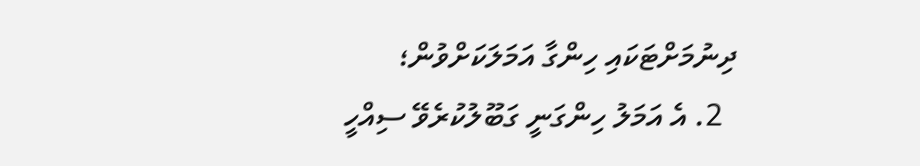ދިނުމަށްޓަކައި ހިންގާ އަމަލަކަށްވުން؛
  2. އެ އަމަލު ހިންގަނީ ގަބޫލުކުރެވޭ ސިއްހީ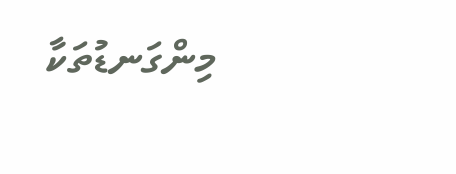މިންގަނޑުތަކާ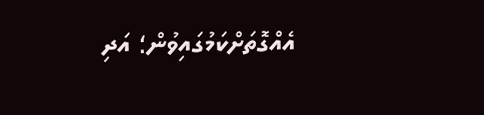އެއްގޮތަށްކަމުގައިވުން؛ އަދި